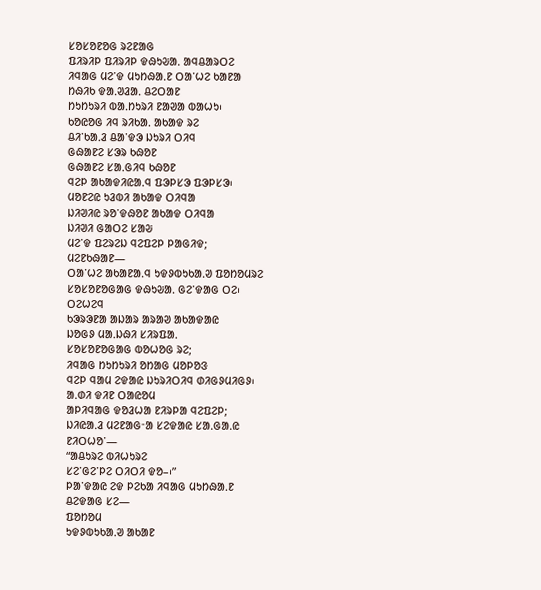ᱥᱚᱥᱚᱱᱚᱜ ᱨᱮᱱᱟᱜ
ᱯᱤᱨᱤᱞ ᱯᱤᱨᱤᱞ ᱫᱷᱩᱶᱟᱹ ᱟᱧᱪᱟᱨᱛᱮ
ᱤᱧᱟᱜ ᱢᱮᱸᱫ ᱢᱩᱴᱷᱟᱹᱱ ᱛᱟᱸᱦᱮ ᱠᱟᱱᱟ
ᱴᱷᱤᱠ ᱫᱟᱹᱣᱲᱟᱹ ᱪᱮᱛᱟᱱ
ᱴᱩᱴᱩᱨᱤ ᱵᱟᱹᱴᱩᱨᱤ ᱱᱟᱣᱟ ᱵᱟᱦᱩ᱾
ᱠᱚᱭᱚᱜ ᱤᱧ ᱨᱤᱠᱟᱹ ᱟᱠᱟᱫ ᱨᱮ
ᱪᱤᱸᱠᱟᱹᱲ ᱪᱟᱸᱫᱳ ᱡᱩᱨᱤ ᱛᱤᱧ
ᱜᱷᱟᱱᱮ ᱥᱳᱨ ᱠᱷᱚᱱ
ᱜᱷᱟᱱᱮ ᱥᱟᱹᱜᱤᱧ ᱠᱷᱚᱱ
ᱧᱮᱞ ᱟᱠᱟᱫᱤᱭᱟᱹᱧ ᱯᱳᱞᱥᱳ ᱯᱳᱞᱥᱳ᱾
ᱢᱚᱱᱮᱭ ᱩᱲᱵᱤ ᱟᱠᱟᱫ ᱛᱤᱧᱟ
ᱡᱤᱣᱤᱭ ᱨᱚᱸᱫᱷᱚᱱ ᱟᱠᱟᱫ ᱛᱤᱧᱟ
ᱡᱤᱣᱤ ᱜᱟᱛᱮ ᱥᱟᱶ
ᱢᱮᱸᱫ ᱯᱮᱨᱮᱡ ᱧᱮᱯᱮᱞ ᱞᱟᱜᱤᱫ;
ᱢᱮᱱᱠᱷᱟᱱ—
ᱛᱟᱸᱦᱮ ᱟᱠᱟᱱᱟᱹᱧ ᱩᱫᱽᱵᱩᱠᱟᱹᱣ ᱯᱚᱴᱚᱢᱨᱮ
ᱥᱚᱥᱚᱱᱚᱜᱟᱜ ᱫᱷᱩᱶᱟᱹ ᱜᱮᱸᱫᱟᱜ ᱛᱮ᱾
ᱛᱮᱦᱮᱧ
ᱠᱳᱨᱳᱱᱟ ᱟᱡᱟᱨ ᱟᱨᱟᱣ ᱟᱠᱟᱫᱟᱭ
ᱡᱚᱜᱽ ᱢᱟᱹᱡᱷᱤ ᱥᱤᱨᱯᱟᱹ
ᱥᱚᱥᱚᱱᱚᱜᱟᱜ ᱵᱚᱦᱚᱜ ᱨᱮ;
ᱤᱧᱟᱜ ᱴᱩᱴᱩᱨᱤ ᱚᱴᱟᱜ ᱢᱚᱞᱚᱝ
ᱧᱮᱞ ᱧᱟᱢ ᱮᱫᱟᱭ ᱡᱩᱨᱤᱛᱤᱧ ᱰᱤᱜᱽᱢᱤᱜᱽ᱾
ᱟᱹᱰᱤ ᱫᱤᱱ ᱛᱟᱭᱚᱢ
ᱟᱞᱤᱧᱟᱜ ᱫᱚᱲᱦᱟ ᱱᱤᱨᱞᱟ ᱧᱮᱯᱮᱞ;
ᱡᱤᱭᱟᱹᱲ ᱢᱮᱱᱟᱜᱼᱟ ᱥᱮᱫᱟᱭ ᱥᱟᱹᱜᱟᱹᱭ
ᱱᱤᱛᱦᱚᱸ—
“ᱟᱪᱩᱨᱮ ᱵᱤᱦᱩᱨᱮ
ᱥᱮᱸᱜᱮᱸᱞᱮ ᱛᱤᱛᱤ ᱫᱚ–᱾”
ᱞᱟᱸᱫᱟᱭ ᱮᱫ ᱞᱮᱠᱟ ᱤᱧᱟᱜ ᱢᱩᱴᱷᱟᱹᱱ
ᱪᱮᱫᱟᱜ ᱥᱮ—
ᱯᱚᱴᱚᱢ
ᱩᱫᱽᱵᱩᱠᱟᱹᱣ ᱟᱠᱟᱱ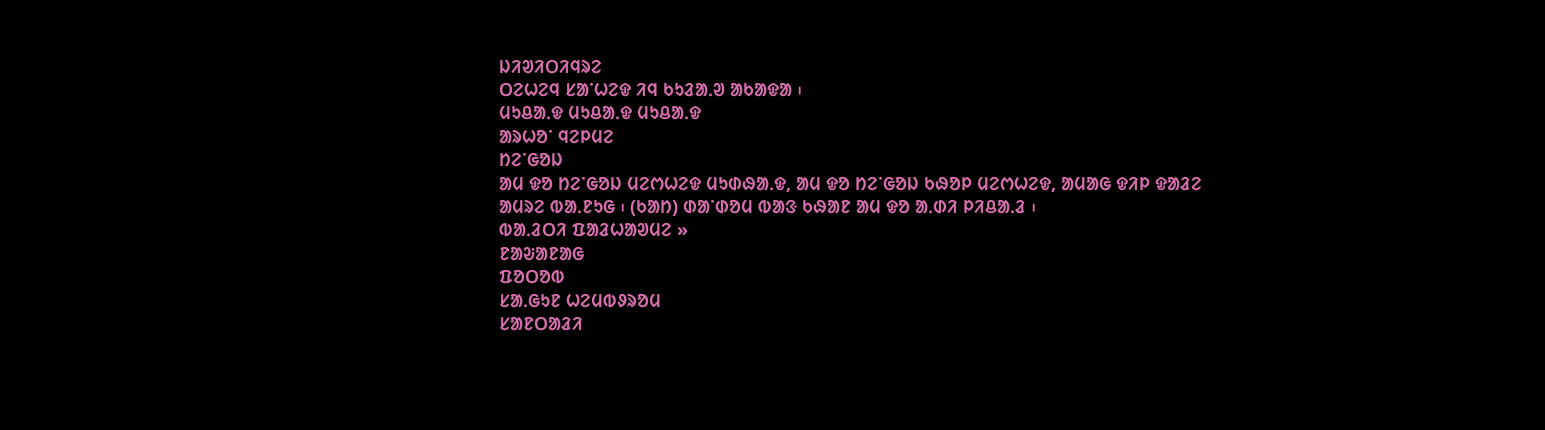ᱡᱤᱣᱤᱛᱤᱧᱨᱮ
ᱛᱮᱦᱮᱧ ᱥᱟᱸᱦᱮᱫ ᱤᱧ ᱠᱩᱲᱟᱹᱣ ᱟᱠᱟᱫᱟ ᱾
ᱢᱩᱪᱟᱹᱫ ᱢᱩᱪᱟᱹᱫ ᱢᱩᱪᱟᱹᱫ
ᱟᱨᱦᱚᱸ ᱧᱮᱞᱢᱮ
ᱴᱮᱸᱜᱚᱡ
ᱟᱢ ᱫᱚ ᱴᱮᱸᱜᱚᱡ ᱢᱮᱬᱦᱮᱫ ᱢᱩᱰᱷᱟᱹᱫ, ᱟᱢ ᱫᱚ ᱴᱮᱸᱜᱚᱡ ᱠᱷᱚᱞ ᱢᱮᱬᱦᱮᱫ, ᱟᱢᱟᱜ ᱫᱤᱞ ᱫᱟᱲᱮ ᱟᱢᱨᱮ ᱵᱟᱹᱱᱩᱜ ᱾ (ᱠᱟᱴ) ᱰᱟᱸᱰᱚᱢ ᱵᱟᱝ ᱠᱷᱟᱱ ᱟᱢ ᱫᱚ ᱟᱹᱰᱤ ᱞᱤᱪᱟᱹᱲ ᱾
ᱵᱟᱹᱲᱛᱤ ᱯᱟᱲᱦᱟᱣᱢᱮ »
ᱱᱟᱶᱟᱱᱟᱜ
ᱯᱚᱛᱚᱵ
ᱥᱟᱹᱜᱩᱱ ᱦᱮᱢᱵᱽᱨᱚᱢ
ᱥᱟᱱᱛᱟᱲᱤ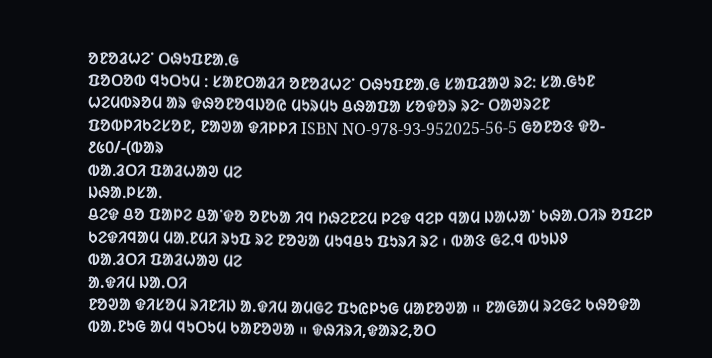ᱚᱱᱚᱲᱦᱮᱸ ᱛᱷᱩᱯᱱᱟᱹᱜ
ᱯᱚᱛᱚᱵ ᱧᱩᱛᱩᱢ ᱺ ᱥᱟᱱᱛᱟᱲᱤ ᱚᱱᱚᱲᱦᱮᱸ ᱛᱷᱩᱯᱱᱟᱹᱜ ᱥᱟᱯᱲᱟᱣ ᱨᱮᱺ ᱥᱟᱹᱜᱩᱱ ᱦᱮᱢᱵᱨᱚᱢ ᱟᱨ ᱫᱷᱚᱱᱚᱧᱡᱚᱭ ᱢᱩᱨᱢᱩ ᱪᱷᱟᱯᱟ ᱥᱚᱫᱚᱨ ᱨᱮᱼ ᱛᱟᱣᱨᱮᱱ ᱯᱚᱵᱞᱤᱠᱮᱥᱚᱱ, ᱱᱟᱣᱟ ᱫᱤᱞᱞᱤ ISBN NO-978-93-952025-56-5 ᱜᱚᱱᱚᱝ ᱫᱚ- ᱒᱕᱐/-(ᱵᱟᱨ
ᱵᱟᱹᱲᱛᱤ ᱯᱟᱲᱦᱟᱣ ᱢᱮ
ᱡᱷᱟᱹᱞᱥᱟᱹ
ᱪᱮᱫ ᱪᱚ ᱯᱟᱞᱮ ᱪᱟᱸᱫᱚ ᱚᱱᱠᱟ ᱤᱧ ᱴᱷᱮᱱᱮᱢ ᱞᱮᱫ ᱧᱮᱞ ᱧᱟᱢ ᱡᱟᱦᱟᱸ ᱠᱷᱟᱹᱛᱤᱨ ᱚᱯᱮᱞ ᱠᱮᱫᱤᱧᱟᱢ ᱢᱟᱹᱱᱢᱤ ᱨᱩᱯ ᱨᱮ ᱱᱚᱶᱟ ᱢᱩᱧᱪᱩ ᱯᱩᱨᱤ ᱨᱮ ᱾ ᱵᱟᱝ ᱜᱮᱹᱧ ᱵᱩᱡᱽ
ᱵᱟᱹᱲᱛᱤ ᱯᱟᱲᱦᱟᱣ ᱢᱮ
ᱟ.ᱫᱤᱢ ᱡᱟ.ᱛᱤ
ᱱᱚᱣᱟ ᱫᱤᱥᱚᱢ ᱨᱤᱱᱤᱡ ᱟ.ᱫᱤᱢ ᱟᱢᱜᱮ ᱯᱩᱭᱞᱩᱜ ᱢᱟᱱᱚᱣᱟ ᱿ ᱱᱟᱜᱟᱢ ᱨᱮᱜᱮ ᱠᱷᱚᱫᱟ ᱵᱟ.ᱱᱩᱜ ᱟᱢ ᱧᱩᱛᱩᱢ ᱠᱟᱱᱚᱣᱟ ᱿ ᱫᱷᱤᱨᱤ,ᱫᱟᱨᱮ,ᱚᱛ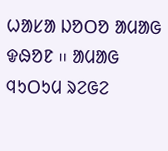ᱦᱟᱥᱟ ᱡᱚᱛᱚ ᱟᱢᱟᱜ ᱫᱷᱚᱱ ᱿ ᱟᱢᱟᱜ ᱧᱩᱛᱩᱢ ᱨᱮᱜᱮ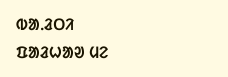ᱵᱟᱹᱲᱛᱤ ᱯᱟᱲᱦᱟᱣ ᱢᱮ